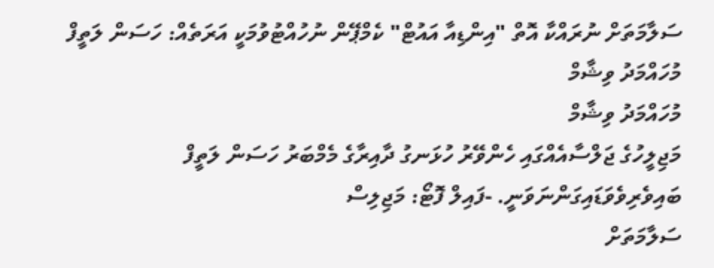ސަލާމަތަށް ނުރައްކާ އޮތް "އިންޑިއާ އައުޓް" ކެމްޕޭން ނުހުއްޓުވުމަކީ އަރަތެއް: ހަސަން ލަތީފް
މުހައްމަދު ވިޝާމް
މުހައްމަދު ވިޝާމް
މަޖިލީހުގެ ޖަލްސާއެއްގައި ހެންވޭރު ހުޅަނގު ދާއިރާގެ މެމްބަރު ހަސަން ލަތީފް ބައިވެރިވެވަޑައިގަންނަވަނީ. -ފައިލް ފޮޓޯ: މަޖިލިސް
ސަލާމަތަށް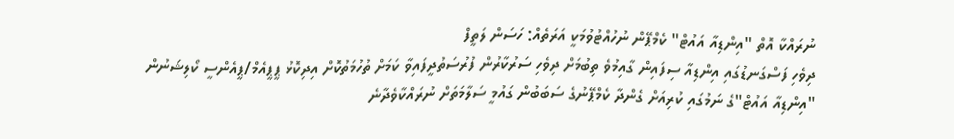ނުރައްކާ އޮތް "އިންޑިއާ އައުޓް" ކެމްޕޭން ނުހުއްޓުވުމަކީ އަރަތެއް: ހަސަން ލަތީފް
ދިވެހި ފަސްގަނޑުގައި އިންޑިއާ ސިފައިން ގާއިމުވެ ތިބުމަށް ދިވެހި ސަރުކާރުން ފުރުސަތުދީފައިވާ ކަމަށް ތުހުމަތުކޮށް އިދިކޮޅު ޕީޕީއެމް/ޕީއެންސީ ކޯލިޝަނުން "އިންޑިއާ އައުޓް"ގެ ނަމުގައި ކުރިއަށް ގެންދާ ކެމްޕޭނުގެ ސަބަބުން ގައުމީ ސަލާމަތަށް ނުރައްކާވެދާނެ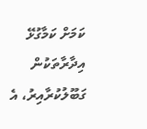ކަމަށް ކަމާގުޅޭ އިދާރާތަކުން ގަބޫލުކުރާއިރު، އެ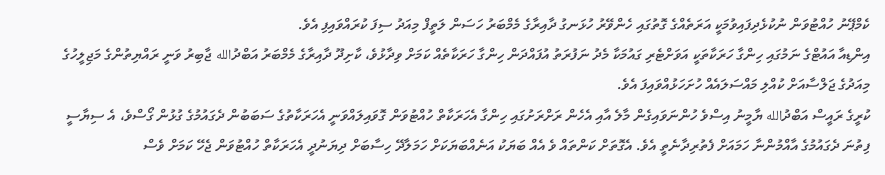ކެމްޕޭނު ހުއްޓުވަން ނުކުޅެދިފައިވުމަކީ އަރަތެއްގެ ގޮތުގައި ހެންވޭރު ހުޅަނގު ދާއިރާގެ މެމްބަރު ހަސަން ލަތީފް މިއަދު ސިފަ ކުރައްވައިފި އެވެ.
އިންޑިއާ އައުޓްގެ ނަމުގައި ހިންގާ ހަރަކާތަކީ އަވަށްޓެރި ގައުމަކާ މެދު ނަފުރަތު އުފައްދަން ހިންގާ ހަރަކާތެއް ކަމަށް ވިދާޅުވެ، ކާށިދޫ ދާއިރާގެ މެމްބަރު އަބްދުالله ޖާބިރު ވަނީ ރައްޔިތުންގެ މަޖިލީހުގެ މިއަދުގެ ޖަލްސާއަށް ކުއްލި މައްސަލައެއް ހުށަހަޅުއްވައިފަ އެވެ.
ކުރީގެ ރައީސް އަބްދުالله ޔާމީނު އިސްވެ ހުންނަވައިގެން މާލެ އާއި އެހެން ރަށްރަށުގައި ހިންގާ އެހަރަކާތް ހުއްޓުވަން ގޮވައިލައްވަނީ އެހަރަކާތުގެ ސަބަބުން ދެގައުމުގެ ގުޅުން ގޯސްވެ، އެ ސިޔާސީ ފިތުނަ ދެގައުމުގެ އާއްމުންނާ ހަމައަށް ފެތުރިދާނެތީ އެވެ. އެގޮތަށް ކަންތައް ވެ އެއް ބަޔަކު އަނެއްބަޔަކަށް ހަމަލާދޭ ހިސާބަށް ދިޔަނުދީ އެހަރަކާތް ހުއްޓުވަން ޖެހޭ ކަމަށް ވެސް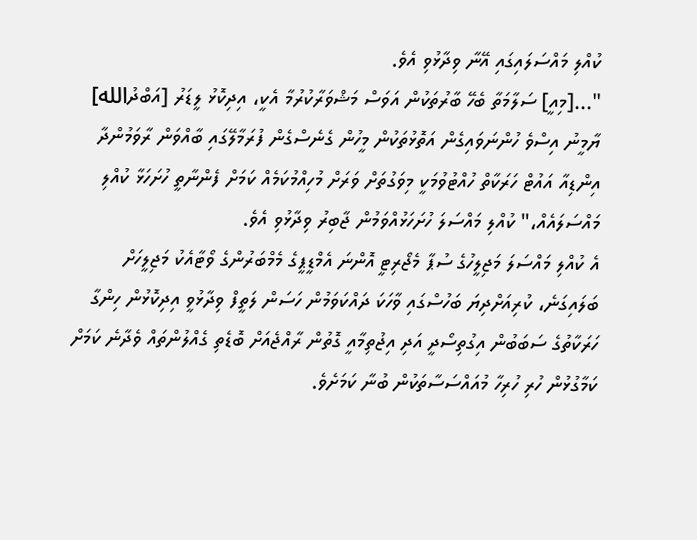ކުއްލި މައްސަލައިގައި އޭނާ ވިދާޅުވި އެވެ.
"...[މިއީ] ސަލާމަތާ ބެހޭ ބާރުތަކުން އަވަސް މަޝްވަރާކުރުމާ އެކީ، އިދިކޮޅު ލީޑަރު [އަބްދުالله] ޔާމީނު އިސްވެ ހުންނަވައިގެން އަތޮޅުތަކުން މީހުން ގެނެސްގެން ފުރަމާލޭގައި ބާއްވަން ރާވަމުންދާ އިންޑިއާ އައުޓް ހަރަކާތް ހުއްޓުވުމަކީ މިވަގުތަށް ވަރަށް މުހިއްމުކަމެއް ކަމަށް ފެންނާތީ ހުށަހަޅާ ކުއްލި މައްސަލައެއް،" ކުއްލި މައްސަލަ ހުށަހަޅުއްވަމުން ޖާބިރު ވިދާޅުވި އެވެ.
އެ ކުއްލި މައްސަލަ މަޖިލީހުގެ ސުޕާ މެޖޯރިޓީ އޮންނަ އެމްޑީޕީގެ މެމްބަރުންގެ ވޯޓާއެކު މަޖިލީހަށް ބަލައިގަނެ، ކުރިއަށްދިޔަ ބަހުސްގައި ވާހަކަ ދައްކަވަމުން ހަސަން ލަތީފް ވިދާޅުވީ އިދިކޮޅުން ހިންގާ ހަރަކާތުގެ ސަބަބުން އިގުތިސޯދީ އަދި އިޖުތިމާއީ ގޮތުން ރާއްޖެއަށް ބޮޑެތި ގެއްލުންތައް ވެދާނެ ކަމަށް ކަމާގުޅުން ހުރި ހުރިހާ މުއައްސަސާތަކުން ބުނާ ކަމަށެވެ.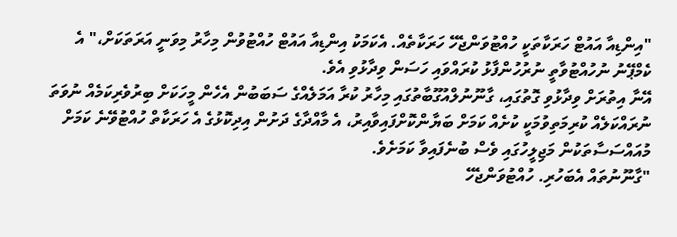"އިންޑިއާ އައުޓް ހަރަކާތަކީ ހުއްޓުވަންޖެހޭ ހަރަކާތެއް. އެކަމަކު އިންޑިއާ އައުޓް ހުއްޓުވުން މިހާރު މިވަނީ އަރަތަކަށް،" އެ ކެމްޕޭނު ނުހުއްޓުވާތީ ނުރުހުންފާޅު ކުރައްވައި ހަސަން ވިދާޅުވި އެވެ.
އޭނާ އިތުރަށް ވިދާޅުވި ގޮތުގައި، ގާނޫނުލްއުގޫބާތުގައި މިހާރު ކުރާ އަމަލެއްގެ ސަބަބުން އެހެން މީހަކަށް ބިރުވެރިކަމެއް ނުވަތަ ނުރައްކަލެއް ކުރިމަތިވުމަކީ ކުށެއް ކަމަށް ބަޔާންކޮށްފައިވާއިރު، އެ މާއްދާގެ ދަށުން އިދިކޮޅުގެ އެ ހަރަކާތް ހުއްޓުވޭނެ ކަމަށް މުއައްސަސާތަކުން މަޖިލީހުގައި ވެސް ބުނެފައިވާ ކަމަށެވެ.
"ގާނޫނުތައް އެބަހުރި. ހުއްޓުވަންޖެހޭ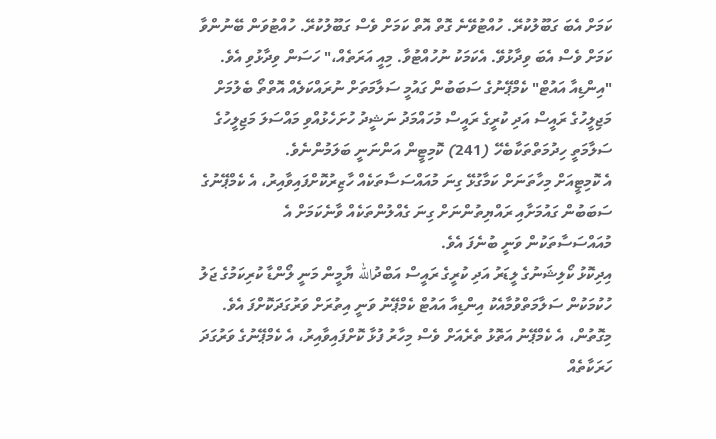ކަމަށް އެބަ ގަބޫލުކުރޭ. ހުއްޓުވޭނެ ގޮތް އޮތް ކަމަށް ވެސް ގަބޫލުކުރޭ. ހުއްޓުވަން ބޭނުންވާ ކަމަށް ވެސް އެބަ ވިދާޅުވޭ. އެކަމަކު ނުހުއްޓުވާ. މިއީ އަރަތެއް،" ހަސަން ވިދާޅުވި އެވެ.
"އިންޑިއާ އައުޓް" ކެމްޕޭނުގެ ސަބަބުން ގައުމީ ސަލާމަތަށް ނުރައްކަލެއް އޮތްތޯ ބެލުމަށް މަޖިލީހުގެ ރައީސް އަދި ކުރީގެ ރައީސް މުހައްމަދު ނަޝީދު ހުށަހެޅުއްވި މައްސަލަ މަޖިލީހުގެ ސަލާމަތީ ހިދުމަތްތަކާބެހޭ (241) ކޮމިޓީން އަންނަނީ ބަލަމުންނެވެ.
އެ ކޮމިޓީއަށް މިހާތަނަށް ކަމާގުޅޭ ގިނަ މުއައްސަސާތަކެއް ހާޒިރުކޮށްފައިވާއިރު، އެ ކެމްޕޭނުގެ ސަބަބުން ގައުމަށާއި ރައްޔިތުންނަށް ގިނަ ގެއްލުންތަކެއް ވާނެކަމަށް އެ މުއައްސަސާތަކުން ވަނީ ބުނެފަ އެވެ.
އިދިކޮޅު ކޯލިޝަނުގެ ލީޑަރު އަދި ކުރީގެ ރައީސް އަބްދުالله ޔާމީން މަނީ ލޯންޑާ ކުރިކަމުގެ ޖަލު ހުކުމަކުން ސަލާމަތްވުމާއެކު އިންޑިއާ އައުޓް ކެމްޕޭނު ވަނީ އިތުރަށް ވަރުގަދަކޮށްފަ އެވެ.
މިގޮތުން، އެ ކެމްޕޭނު އަތޮޅު ތެރެއަށް ވެސް މިހާރު ފުޅާ ކޮށްފައިވާއިރު، އެ ކެމްޕޭނުގެ ވަރުގަދަ ހަރަކާތެއް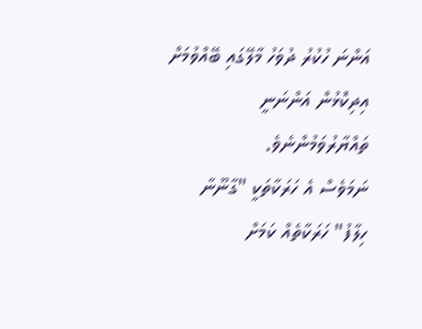އަންނަ ހުކުރު ދުވަހު މާލޭގައި ބޭއްވުމަށް އިދިކޮޅުން އަންނަނީ ތައްޔާރުވަމުންނެވެ.
ނަމަވެސް އެ ހަރަކާތަކީ "ގާނޫނާ ހިލާފު" ހަރަކާތެއް ކަމަށް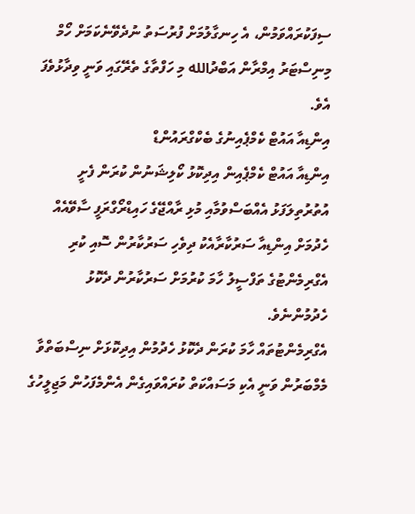ސިފަކުރައްވަމުން، އެ ހިނގާލުމަށް ފުރުސަތު ނުދެވޭނެކަމަށް ހޯމް މިނިސްޓަރު އިމްރާން އަބްދުالله މި ހަފްތާގެ ތެރޭގައި ވަނީ ވިދާޅުވެފަ އެވެ.
އިންޑިއާ އައުޓް ކެމްޕެއިނުގެ ބެކްގްރައުންޑް
އިންޑިއާ އައުޓް ކެމްޕެއިން އިދިކޮޅު ކޯލިޝަނުން ކުރަން ފެށީ އުތުރުތިލަފަޅު އެއްބަސްވުމާއި މުޅި ރާއްޖޭގެ ހައިޑްރޯގްރަފީ ސާވޭއެއް ހެދުމަށް އިންޑިއާ ސަރުކާރާއެކު ދިވެހި ސަރުކާރުން ސޮއި ކުރި އެގްރިމެންޓުގެ ތަފްސީލު ހާމަ ކުރުމަށް ސަރުކާރުން ދެކޮޅު ހެދުމުންނެވެ.
އެގްރިމެންޓުތައް ހާމަ ކުރަން ދެކޮޅު ހެދުމުން އިދިކޮޅަށް ނިސްބަތްވާ މެމްބަރުން ވަނީ އެކި މަސައްކަތް ކުރައްވައިގެން އެންމެފަހުން މަޖިލީހުގެ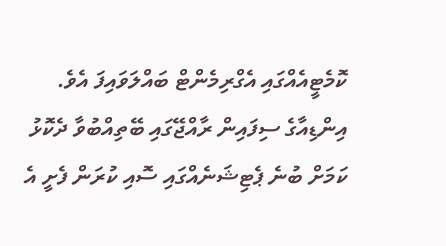ކޮމެޓީއެއްގައި އެގްރިމެންޓް ބައްލަވައިފަ އެވެ. އިންޑިއާގެ ސިފައިން ރާއްޖޭގައި ބޭތިއްބުވާ ދެކޮޅު ކަމަށް ބުނެ ޕެޓިޝަނެއްގައި ސޮއި ކުރަން ފެށީ އެ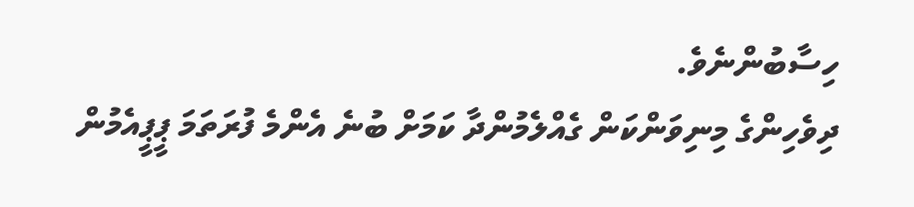ހިސާބުންނެވެ.
ދިވެހިންގެ މިނިވަންކަން ގެއްލެމުންދާ ކަމަށް ބުނެ އެންމެ ފުރަތަމަ ޕީޕީއެމުން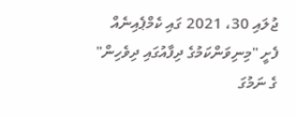ޖުލައި 30، 2021 ގައި ކެމްޕެއިނެއް ފެށީ "މިނިވަންކަމުގެ ދިފާއުގައި ދިވެހިން" ގެ ނަމުގަ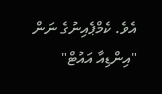އެވެ. ކެމްޕެއިނުގެ ނަން "އިންޑިއާ އައުޓް"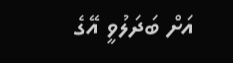އަށް ބަދަލުވީ އޭގެ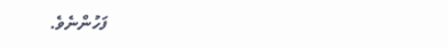ފަހުންނެވެ.